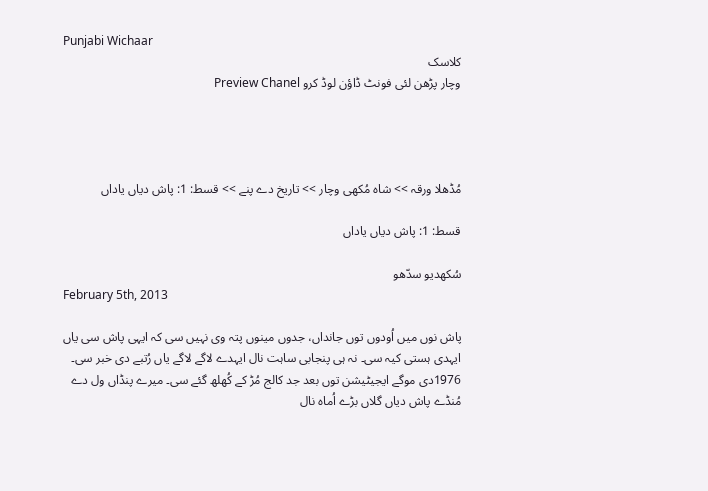Punjabi Wichaar
کلاسک
وچار پڑھن لئی فونٹ ڈاؤن لوڈ کرو Preview Chanel




مُڈھلا ورقہ >> شاہ مُکھی وچار >> تاریخ دے پنے >> قسط: 1: پاش دیاں یاداں

قسط: 1: پاش دیاں یاداں

سُکھدیو سدّھو
February 5th, 2013

پاش نوں میں اُودوں توں جانداں، جدوں مینوں پتہ وی نہیں سی کہ ایہی پاش سی یاں ایہدی ہستی کیہ سی۔ نہ ہی پنجابی ساہت نال ایہدے لاگے لاگے یاں رُتبے دی خبر سی۔ 1976دی موگے ایجیٹیشن توں بعد جد کالج مُڑ کے کُھلھ گئے سی۔ میرے پنڈاں ول دے مُنڈے پاش دیاں گلاں بڑے اُماہ نال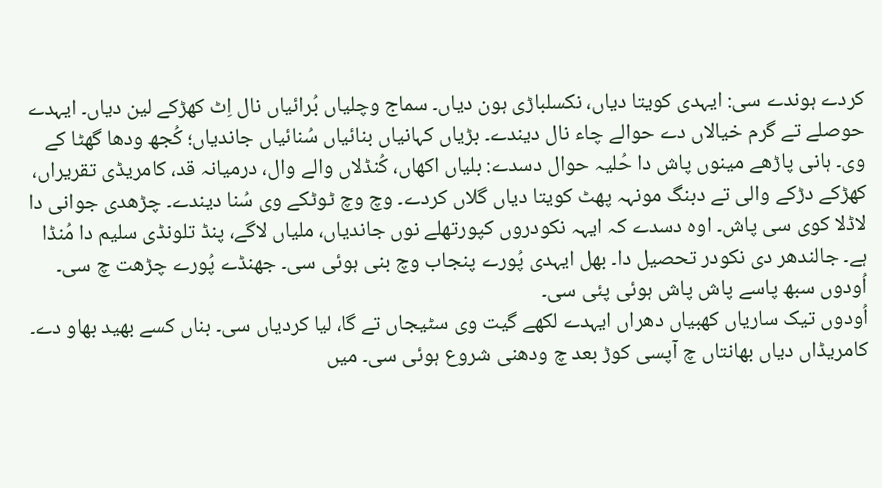کردے ہوندے سی: ایہدی کویتا دیاں، نکسلباڑی ہون دیاں۔ سماج وچلیاں بُرائیاں نال اِٹ کھڑکے لین دیاں۔ ایہدے حوصلے تے گرم خیالاں دے حوالے چاء نال دیندے۔ بڑیاں کہانیاں بنائیاں سُنائیاں جاندیاں؛ کُجھ ودھا گھٹا کے وی۔ ہانی پاڑھے مینوں پاش دا حُلیہ حوال دسدے: بلیاں اکھاں، کُنڈلاں والے وال، درمیانہ قد، کامریڈی تقریراں، کھڑکے دڑکے والی تے دبنگ مونہہ پھٹ کویتا دیاں گلاں کردے۔ وچ وچ ٹوٹکے وی سُنا دیندے۔ چڑھدی جوانی دا لاڈلا کوی سی پاش۔ اوہ دسدے کہ ایہہ نکودروں کپورتھلے نوں جاندیاں، ملیاں لاگے، پنڈ تلونڈی سلیم دا مُنڈا ہے۔ جالندھر دی نکودر تحصیل دا۔ بھل ایہدی پُورے پنجاب وچ بنی ہوئی سی۔ جھنڈے پُورے چڑھت چ سی۔ اُودوں سبھ پاسے پاش پاش ہوئی پئی سی۔
اُودوں تیک ساریاں کھبیاں دھراں ایہدے لکھے گیت وی سٹیجاں تے گا، لیا کردیاں سی۔ بناں کسے بھید بھاو دے۔ کامریڈاں دیاں بھانتاں چ آپسی کوڑ بعد چ ودھنی شروع ہوئی سی۔ میں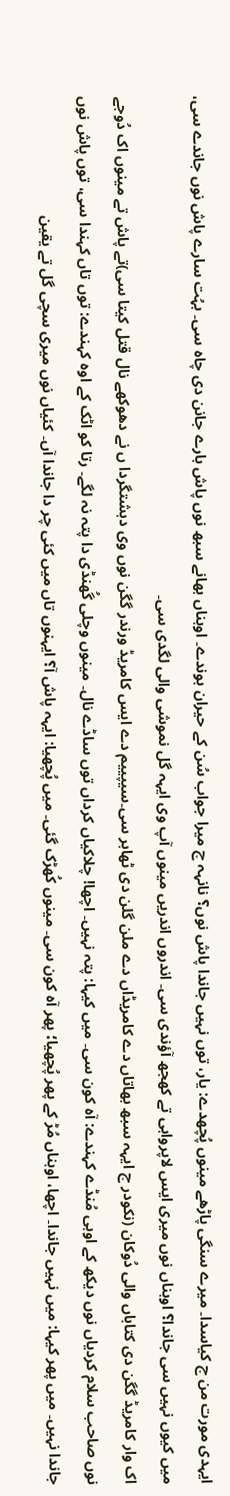ایہدی مورت من چ کیاسدا۔ میرے سنگی پاڑھے مینوں پُچھدے: یار، توں نہیں جاندا پاش نوں؟ نانہہ چ میرا جواب سُن کے حیران ہوندے۔ اوہناں بھانے سبھ نوں پاش بارے جانن دی چاہ سی۔ بہُت سارے پاش نوں جاندے سی، میں کیوں نہیں سی جاندا؟ اوہناں نوں میری ایس لاپرواہی تے کھجھ آؤندی سی۔ اندروں اندریں مینوں آپ وی ایہہ گل نموشی والی لگدی سی۔
اک وار کامریڈ گگن دی کتاباں والی دُوکان (نکودر چ ایہہ سبھ بھاتاں دے کامریڈاں دے ملن گلن دی ٹھاہر سی۔سیپییم دے ایس کامریڈ ورندر گگن نوں وی دہشتگردا ں نے دھوکھے نال قتل کیتا سی)تے پاش تے مینوں اک دُوجے نوں صاحب سلام کردیاں نوں دیکھ کے اوہی مُنڈے کہندے: آہ کون سی۔ میں کیہا: پتہ نہیں۔ اچھا! چلاکیاں کرداں توں ساڈے نال۔ مینوں وچلی گُھنڈی دا پتہ نہ لگے۔ رتا کو اٹک کے اوہ کہندے: توں تاں کہندا سی، توں پاش نوں جاندا نہیں۔ میں پھر کیہا: میں نہیں جاندا۔ اچھا، اوہناں مُڑ کے پھر پُچھیا؛ پھر آہ کون سی۔ مینوں کُھڑک گئی۔ میں پُچھیا: ایہہ پاش آ؟ ایہنوں تاں میں کئی چر دا جاندا آں۔ کئیاں نوں میری سچی گل تے یقین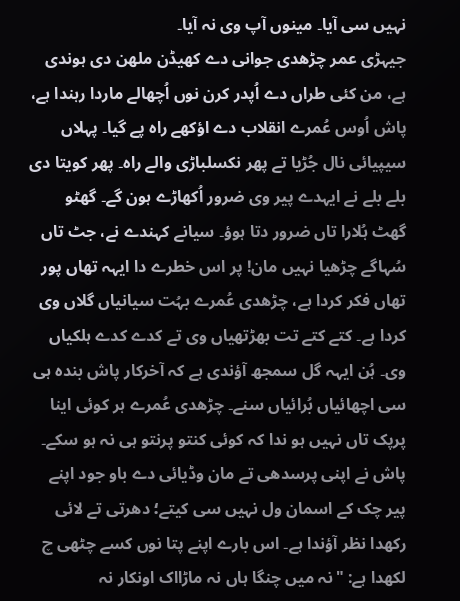نہیں سی آیا۔ مینوں آپ وی نہ آیا۔
جیہڑی عمر چڑھدی جوانی دے کھیڈن ملھن دی ہوندی ہے، من کئی طراں دے اُپدر کرن نوں اُچھالے ماردا رہندا ہے، پاش اُوس عُمرے انقلاب دے اؤکھے راہ پے گیا۔ پہلاں سیپیائی نال جُڑیا تے پھر نکسلباڑی والے راہ۔ پھر کویتا دی بلے بلے نے ایہدے پیر وی ضرور اُکھاڑے ہون گے۔ گھٹو گھٹ ہُلارا تاں ضرور دتا ہوؤ۔ سیانے کہندے نے، جٹ تاں سُہاگے چڑھیا نہیں مان! پر اس خطرے دا ایہہ تھاں پور تھاں فکر کردا ہے، چڑھدی عُمرے بہُت سیانیاں گلاں وی کردا ہے۔ کتے کتے تت بھڑتھیاں وی تے کدے کدے ہلکیاں وی۔ ہُن ایہہ گل سمجھ آؤندی ہے کہ آخرکار پاش بندہ ہی سی اچھائیاں بُرائیاں سنے۔ چڑھدی عُمرے ہر کوئی اینا پرپک تاں نہیں ہو ندا کہ کوئی کنتو پرنتو ہی نہ ہو سکے۔
پاش نے اپنی پرسدھی تے مان وڈیائی دے باو جود اپنے پیر چک کے اسمان ول نہیں سی کیتے؛ دھرتی تے لائی رکھدا نظر آؤندا ہے۔ اس بارے اپنے پتا نوں کسے چٹھی چ لکھدا ہے: "نہ میں چنگا ہاں نہ ماڑااک اونکار نہ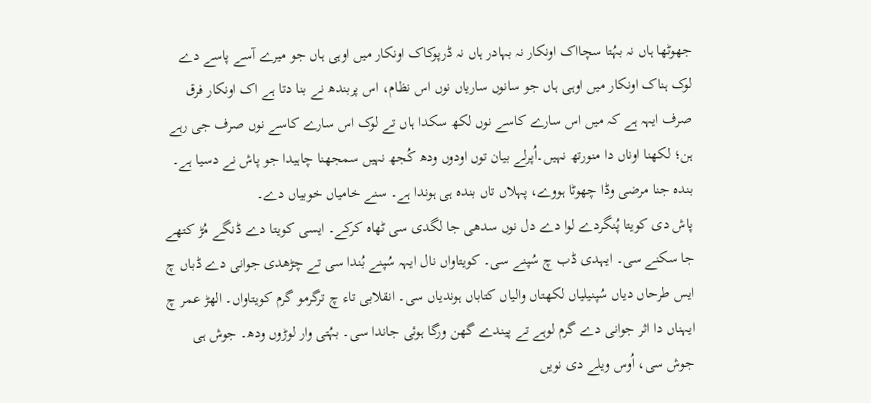جھوٹھا ہاں نہ بہُتا سچااک اونکار نہ بہادر ہاں نہ ڈرپوکاک اونکار میں اوہی ہاں جو میرے آسے پاسے دے لوک ہناک اونکار میں اوہی ہاں جو سانوں ساریاں نوں اس نظام، اس پربندھ نے بنا دتا ہے اک اونکار فرق صرف ایہہ ہے کہ میں اس سارے کاسے نوں لکھ سکدا ہاں تے لوک اس سارے کاسے نوں صرف جی رہے ہن؛ لکھنا اوناں دا منورتھ نہیں۔اُپرلے بیان توں اودوں ودھ کُجھ نہیں سمجھنا چاہیدا جو پاش نے دسیا ہے۔ بندہ جنا مرضی وڈا چھوٹا ہووے، پہلاں تاں بندہ ہی ہوندا ہے۔ سنے خامیاں خوبیاں دے۔
پاش دی کویتا پُنگردے لوا دے دل نوں سدھی جا لگدی سی ٹھاہ کرکے۔ ایسی کویتا دے ڈنگے مُڑ کتھے جا سکنے سی۔ ایہدی ڈب چ سُپنے سی۔ کویتاواں نال ایہہ سُپنے بُندا سی تے چڑھدی جوانی دے ڈباں چ ایس طرحاں دیاں سُپنیلیاں لکھتاں والیاں کتاباں ہوندیاں سی۔ انقلابی تاء چ ترگرمو گرم کویتاواں۔ الھڑ عمر چ ایہناں دا اثر جوانی دے گرم لوہے تے پیندے گھن ورگا ہوئی جاندا سی۔ بہُتی وار لوڑوں ودھ۔ جوش ہی جوش سی، اُوس ویلے دی نویں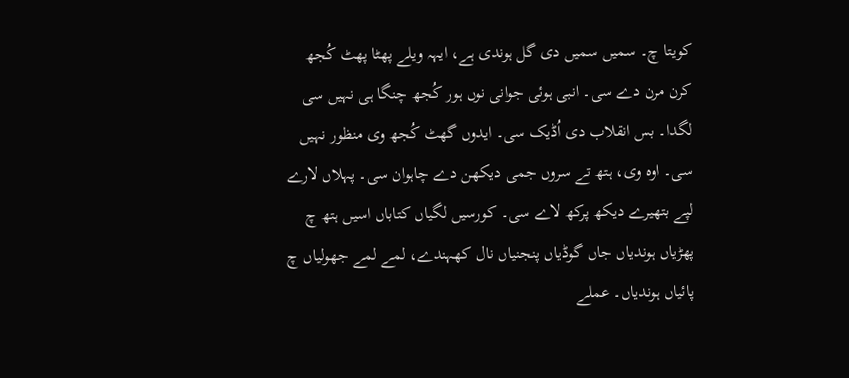کویتا چ۔ سمیں سمیں دی گل ہوندی ہے، ایہہ ویلے پھٹا پھٹ کُجھ کرن مرن دے سی۔ انبی ہوئی جوانی نوں ہور کُجھ چنگا ہی نہیں سی لگدا۔ بس انقلاب دی اُڈیک سی۔ ایدوں گھٹ کُجھ وی منظور نہیں سی۔ اوہ وی، ہتھ تے سروں جمی دیکھن دے چاہوان سی۔ پہلاں لارے لپے بتھیرے دیکھ پرکھ لاے سی۔ کورسیں لگیاں کتاباں اسیں ہتھ چ پھڑیاں ہوندیاں جاں گوڈیاں پنجنیاں نال کھہندے، لمے لمے جھولیاں چ پائیاں ہوندیاں۔ عملے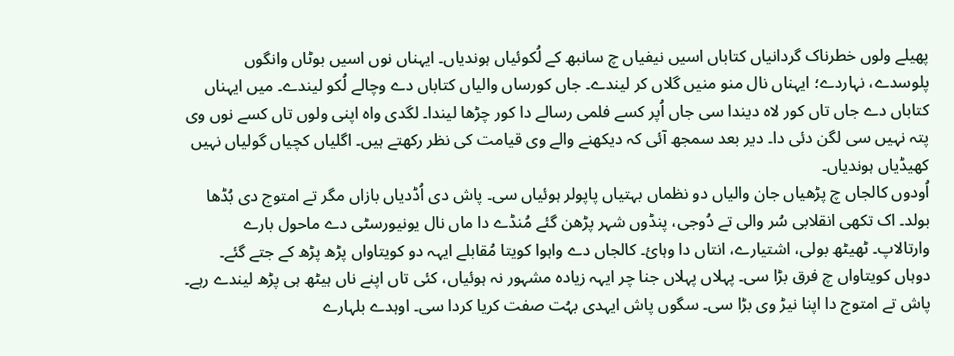پھیلے ولوں خطرناک گردانیاں کتاباں اسیں نیفیاں چ سانبھ کے لُکوئیاں ہوندیاں۔ ایہناں نوں اسیں بوٹاں وانگوں پلوسدے، نہاردے؛ ایہناں نال منو منیں گلاں کر لیندے۔ جاں کورساں والیاں کتاباں دے وچالے لُکو لیندے۔ میں ایہناں کتاباں دے جاں تاں کور لاہ دیندا سی جاں اُپر کسے فلمی رسالے دا کور چڑھا لیندا۔ لگدی واہ اپنی ولوں تاں کسے نوں وی پتہ نہیں سی لگن دئی دا۔ دیر بعد سمجھ آئی کہ دیکھنے والے وی قیامت کی نظر رکھتے ہیں۔ اگلیاں کچیاں گولیاں نہیں کھیڈیاں ہوندیاں۔
اُودوں کالجاں چ پڑھیاں جان والیاں دو نظماں بہتیاں پاپولر ہوئیاں سی۔ پاش دی اُڈدیاں بازاں مگر تے امتوج دی بُڈھا بولد۔ اک تکھی انقلابی سُر والی تے دُوجی، پنڈوں شہر پڑھن گئے مُنڈے دا ماں نال یونیورسٹی دے ماحول بارے وارتالاپ۔ ٹھیٹھ بولی، اشتیارے، انتاں دا وہائ۔ کالجاں دے واہوا کویتا مُقابلے ایہہ دو کویتاواں پڑھ پڑھ کے جتے گئے۔ دوہاں کویتاواں چ فرق بڑا سی۔ پہلاں پہلاں جنا چر ایہہ زیادہ مشہور نہ ہوئیاں، کئی تاں اپنے ناں ہیٹھ ہی پڑھ لیندے رہے۔ پاش تے امتوج دا اپنا نیڑ وی بڑا سی۔ سگوں پاش ایہدی بہُت صفت کریا کردا سی۔ اوہدے بلہارے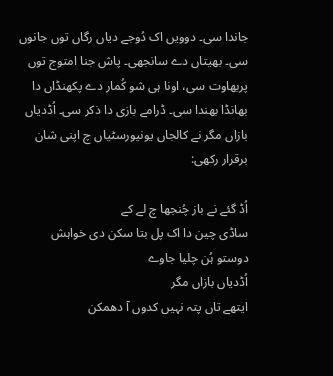جاندا سی۔ دوویں اک دُوجے دیاں رگاں توں جانوں سی۔ بھیتاں دے سانجھی۔ پاش جنا امتوج توں پربھاوت سی، اونا ہی شو کُمار دے پکھنڈاں دا بھانڈا بھندا سی۔ ڈرامے بازی دا ذکر سی۔ اُڈدیاں بازاں مگر نے کالجاں یونیورسٹیاں چ اپنی شان برقرار رکھی:

اُڈ گئے نے باز چُنجھا چ لے کے
ساڈی چین دا اک پل بتا سکن دی خواہش
دوستو ہُن چلیا جاوے
اُڈدیاں بازاں مگر
ایتھے تاں پتہ نہیں کدوں آ دھمکن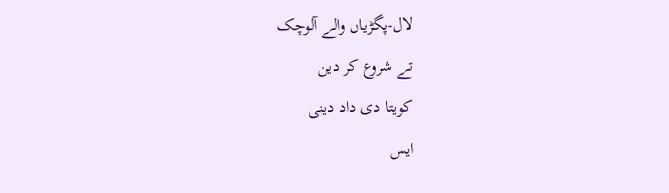لال-پگڑیاں والے آلوچک
تے شروع کر دین
کویتا دی داد دینی
ایس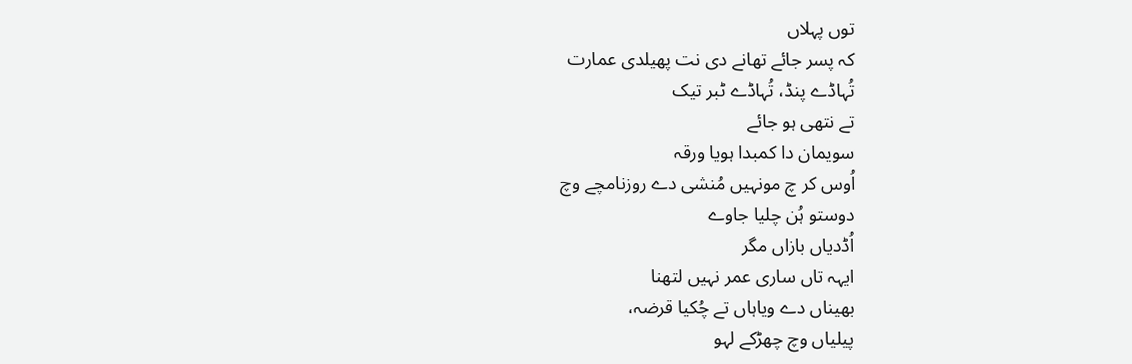توں پہلاں
کہ پسر جائے تھانے دی نت پھیلدی عمارت
تُہاڈے پنڈ، تُہاڈے ٹبر تیک
تے نتھی ہو جائے
سویمان دا کمبدا ہویا ورقہ
اُوس کر چ مونہیں مُنشی دے روزنامچے وچ
دوستو ہُن چلیا جاوے
اُڈدیاں بازاں مگر
ایہہ تاں ساری عمر نہیں لتھنا
بھیناں دے ویاہاں تے چُکیا قرضہ،
پیلیاں وچ چھڑکے لہو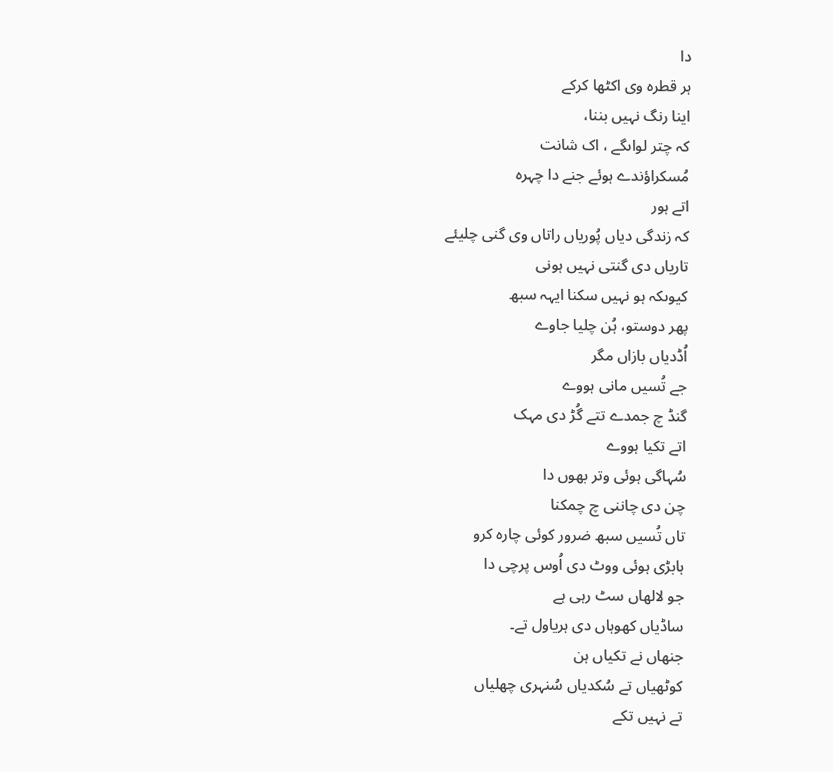دا
ہر قطرہ وی اکٹھا کرکے
اینا رنگ نہیں بننا،
کہ چتر لواںگے ، اک شانت
مُسکراؤندے ہوئے جنے دا چہرہ
اتے ہور
کہ زندگی دیاں پُوریاں راتاں وی گنی چلیئے
تاریاں دی گنتی نہیں ہونی
کیوںکہ ہو نہیں سکنا ایہہ سبھ
پھر دوستو، ہُن چلیا جاوے
اُڈدیاں بازاں مگر
جے تُسیں مانی ہووے
گنڈ چ جمدے تتے گُڑ دی مہک
اتے تکیا ہووے
سُہاگی ہوئی وتر بھوں دا
چن دی چاننی چ چمکنا
تاں تُسیں سبھ ضرور کوئی چارہ کرو
ہابڑی ہوئی ووٹ دی اُوس پرچی دا
جو لالھاں سٹ رہی ہے
ساڈیاں کھوہاں دی ہریاول تے۔
جنھاں نے تکیاں ہن
کوٹھیاں تے سُکدیاں سُنہری چھلیاں
تے نہیں تکے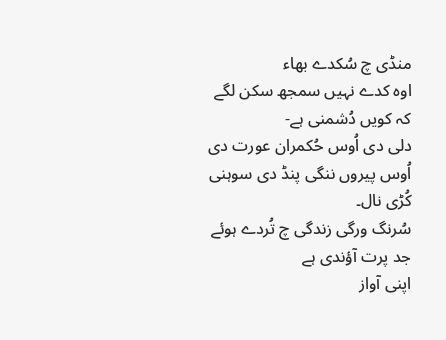منڈی چ سُکدے بھاء
اوہ کدے نہیں سمجھ سکن لگے
کہ کویں دُشمنی ہے-
دلی دی اُوس حُکمران عورت دی
اُوس پیروں ننگی پنڈ دی سوہنی کُڑی نال۔
سُرنگ ورگی زندگی چ تُردے ہوئے
جد پرت آؤندی ہے
اپنی آواز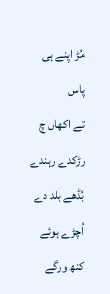مُڑ اپنے ہی پاس
تے اکھاں چ رڑکدے رہندے
بُڈھے بلد دے اُچڑے ہوئے کنھ ورگے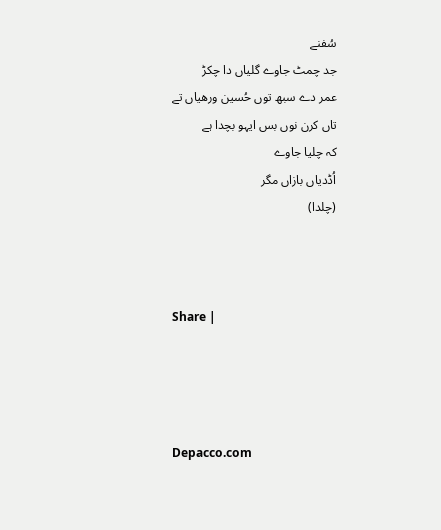سُفنے
جد چمٹ جاوے گلیاں دا چکڑ
عمر دے سبھ توں حُسین ورھیاں تے
تاں کرن نوں بس ایہو بچدا ہے
کہ چلیا جاوے
اُڈدیاں بازاں مگر
(چلدا)



Share |




Depacco.com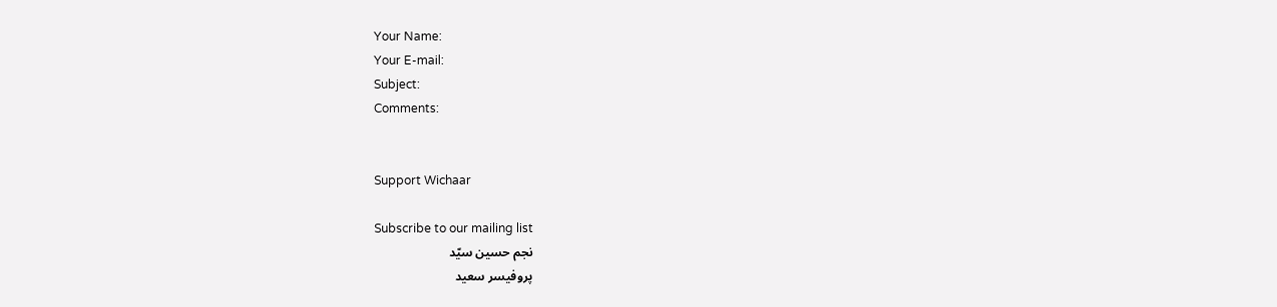Your Name:
Your E-mail:
Subject:
Comments:


Support Wichaar

Subscribe to our mailing list
نجم حسین سیّد
پروفیسر سعید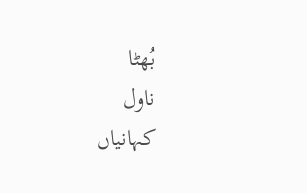بُھٹا
ناول
کہانیاں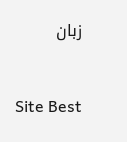زبان



Site Best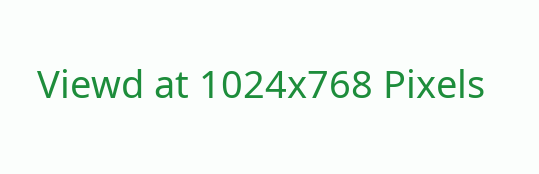Viewd at 1024x768 Pixels